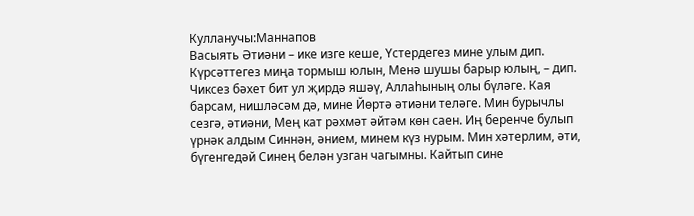Кулланучы:Маннапов
Васыять Әтиәни – ике изге кеше, Үстердегез мине улым дип. Күрсәттегез миңа тормыш юлын, Менә шушы барыр юлың, – дип. Чиксез бәхет бит ул җирдә яшәү, Аллаһының олы бүләге. Кая барсам, нишләсәм дә, мине Йөртә әтиәни теләге. Мин бурычлы сезгә, әтиәни, Мең кат рәхмәт әйтәм көн саен. Иң беренче булып үрнәк алдым Синнән, әнием, минем күз нурым. Мин хәтерлим, әти, бүгенгедәй Синең белән узган чагымны. Кайтып сине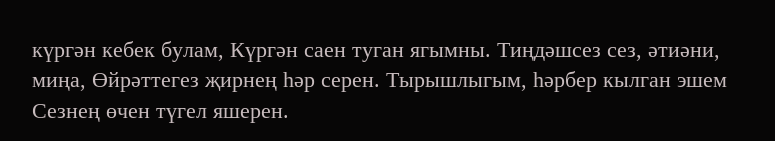күргән кебек булам, Күргән саен туган ягымны. Тиңдәшсез сез, әтиәни, миңа, Өйрәттегез җирнең һәр серен. Тырышлыгым, һәрбер кылган эшем Сезнең өчен түгел яшерен.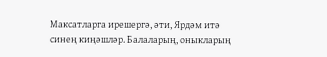Максатларга ирешергә, әти, Ярдәм итә синең киңәшләр. Балаларың, оныкларың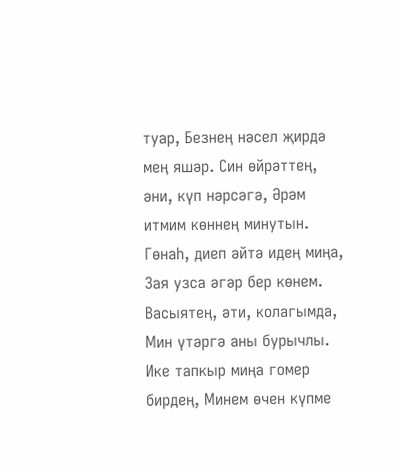туар, Безнең нәсел җирдә мең яшәр. Син өйрәттең, әни, күп нәрсәгә, Әрәм итмим көннең минутын. Гөнаһ, диеп әйтә идең миңа, Зая узса әгәр бер көнем. Васыятең, әти, колагымда, Мин үтәргә аны бурычлы. Ике тапкыр миңа гомер бирдең, Минем өчен күпме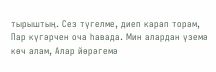тырыштың. Сез түгелме, диеп карап торам, Пар күгәрчен оча һавада. Мин алардан үземә көч алам, Алар йөрәгемә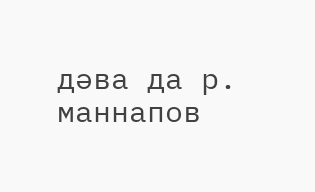дәва да р. маннапов